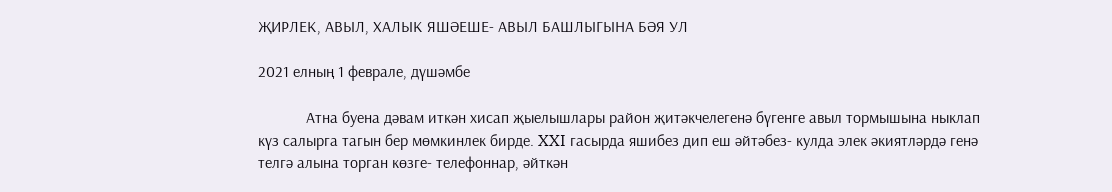ҖИРЛЕК, АВЫЛ, ХАЛЫК ЯШӘЕШЕ- АВЫЛ БАШЛЫГЫНА БӘЯ УЛ

2021 елның 1 феврале, дүшәмбе

            Атна буена дәвам иткән хисап җыелышлары район җитәкчелегенә бүгенге авыл тормышына ныклап күз салырга тагын бер мөмкинлек бирде. XXI гасырда яшибез дип еш әйтәбез- кулда элек әкиятләрдә генә телгә алына торган көзге- телефоннар, әйткән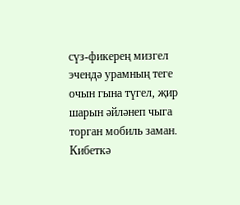сүз-фикерең мизгел эчендә урамның теге очын гына түгел, җир шарын әйләнеп чыга торган мобиль заман. Кибеткә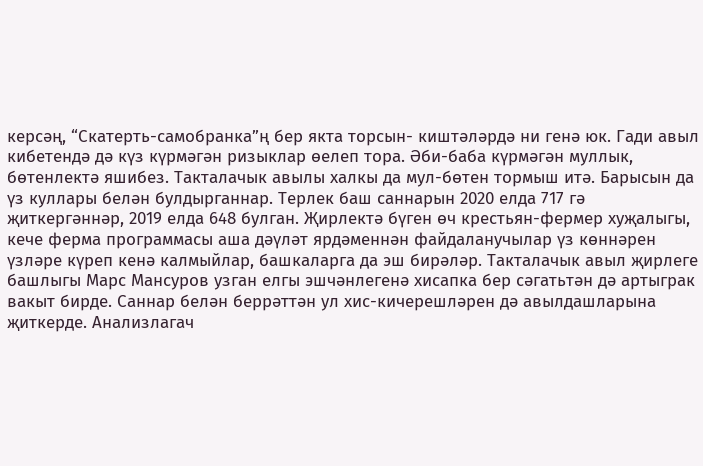керсәң, “Скатерть-самобранка”ң бер якта торсын- киштәләрдә ни генә юк. Гади авыл кибетендә дә күз күрмәгән ризыклар өелеп тора. Әби-баба күрмәгән муллык, бөтенлектә яшибез. Такталачык авылы халкы да мул-бөтен тормыш итә. Барысын да үз куллары белән булдырганнар. Терлек баш саннарын 2020 елда 717 гә җиткергәннәр, 2019 елда 648 булган. Җирлектә бүген өч крестьян-фермер хуҗалыгы, кече ферма программасы аша дәүләт ярдәменнән файдаланучылар үз көннәрен үзләре күреп кенә калмыйлар, башкаларга да эш бирәләр. Такталачык авыл җирлеге башлыгы Марс Мансуров узган елгы эшчәнлегенә хисапка бер сәгатьтән дә артыграк вакыт бирде. Саннар белән беррәттән ул хис-кичерешләрен дә авылдашларына җиткерде. Анализлагач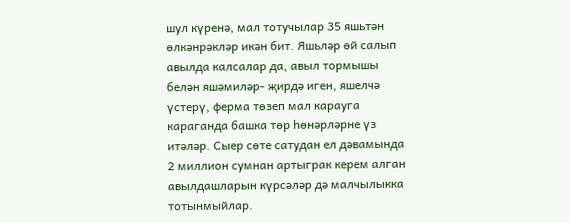шул күренә, мал тотучылар 35 яшьтән өлкәнрәкләр икән бит. Яшьләр өй салып авылда калсалар да, авыл тормышы белән яшәмиләр- җирдә иген, яшелчә үстерү, ферма төзеп мал карауга караганда башка төр һөнәрләрне үз итәләр. Сыер сөте сатудан ел дәвамында 2 миллион сумнан артыграк керем алган авылдашларын күрсәләр дә малчылыкка тотынмыйлар.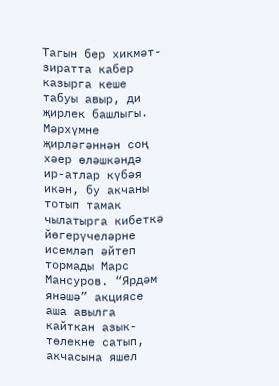Тагын бер хикмәт- зиратта кабер казырга кеше табуы авыр, ди җирлек башлыгы. Мәрхүмне җирләгәннән соң хәер өләшкәндә ир-атлар күбәя икән, бу акчаны тотып тамак чылатырга кибеткә йөгерүчеләрне исемләп әйтеп тормады Марс Мансуров. “Ярдәм янәшә” акциясе аша авылга кайткан азык-төлекне сатып, акчасына яшел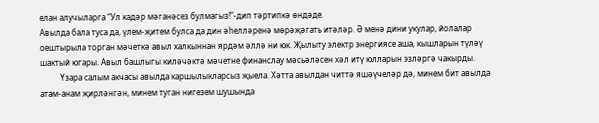елан алучыларга “Ул кадәр мәганәсез булмагыз!”-дип тәртипкә өндәде.
Авылда бала туса да, үлем-җитем булса да дин әһелләренә мөрәҗәгать итәләр. Ә менә дини укулар, йолалар оештырыла торган мәчеткә авыл халкыннан ярдәм әллә ни юк. Җылыту электр энергиясе аша, кышларын түләү шактый югары. Авыл башлыгы киләчәктә мәчетне финанслау мәсьәләсен хәл итү юлларын эзләргә чакырды.
          Үзара салым акчасы авылда каршылыкларсыз җыела. Хәтта авылдан читтә яшәүчеләр дә, минем бит авылда атам-анам җирләнгән, минем туган нигезем шушында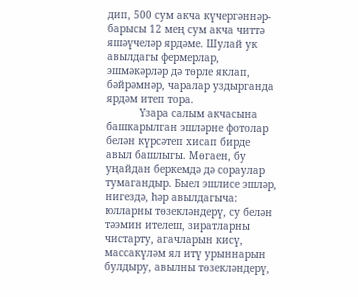дип, 500 сум акча күчергәннәр- барысы 12 мең сум акча читтә яшәүчеләр ярдәме. Шулай ук авылдагы фермерлар, эшмәкәрләр дә төрле яклап, бәйрәмнәр, чаралар уздырганда ярдәм итеп тора.
           Үзара салым акчасына башкарылган эшләрне фотолар белән күрсәтеп хисап бирде авыл башлыгы. Мөгаен, бу уңайдан беркемдә дә сораулар тумагандыр. Быел эшлисе эшләр, нигездә, һәр авылдагыча: юлларны төзекләндерү, су белән тәэмин ителеш, зиратларны чистарту, агачларын кисү, массакүләм ял итү урыннарын булдыру, авылны төзекләндерү,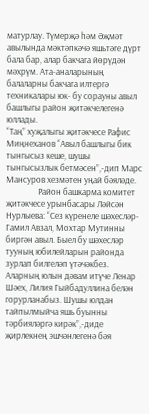матурлау. Түмерҗә һәм Әҗмәт авылында мәктәпкәчә яшьтәге дүрт бала бар, алар бакчага йөрүдән мәхрүм. Ата-аналарының балаларны бакчага илтергә техникалары юк- бу сорауны авыл башлыгы район җитәкчелегенә юллады.
“Таң” хуҗалыгы җитәкчесе Рафис Миңнеханов “Авыл башлыгы бик тынгысыз кеше, шушы тынгысызлык бетмәсен”,-дип Марс Мансуров хезмәтен уңай бәяләде.
                Район башкарма комитет җитәкчесе урынбасары Ләйсән Нурлыева: “Сез күренеле шәхесләр- Гамил Авзал, Мохтар Мутинны биргән авыл. Быел бу шәхесләр тууның юбилейларын районда зурлап билгеләп үтәчәкбез. Аларның юлын дәвам итүче Ленар Шәех, Лилия Гыйбадуллина белән горурланабыз. Шушы юлдан тайпылмыйча яшь буынны тәрбияләргә кирәк”,-диде җирлекнең эшчәнлегенә бәя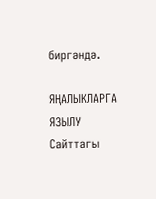биргәндә.

ЯҢАЛЫКЛАРГА ЯЗЫЛУ
Сайттагы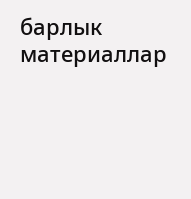барлык материаллар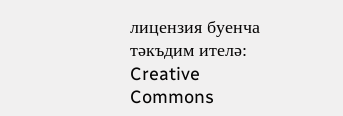лицензия буенча тәкъдим ителә:
Creative Commons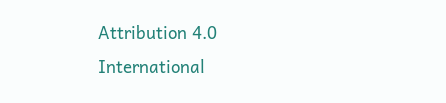Attribution 4.0 International